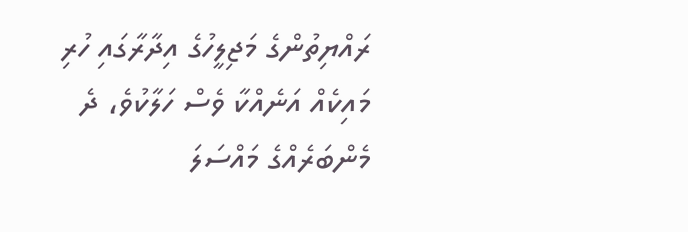ރައްޔިތުންގެ މަޖިލީހުގެ އިދާރާގައި ހުރި މައިކެއް އަނެއްކާ ވެސް ހަލާކުވެ، ދެ މެންބަރެއްގެ މައްސަލަ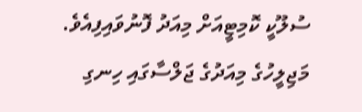ސުލޫކީ ކޮމިޓީއަށް މިއަދު ފޮނުވައިފިއެވެ.
މަޖިލީހުގެ މިއަދުގެ ޖަލްސާގައި ހިނގި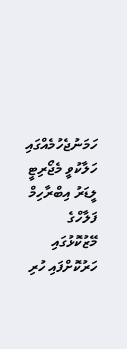ހަމަނުޖެހުމެއްގައި ހަލާކުވީ މެޖޯރިޓީ ލީޑަރު އިބްރާހިމް ފަލާހްގެ މޭޒުކޮޅުގައި ހަރުކޮށްފައި ހުރި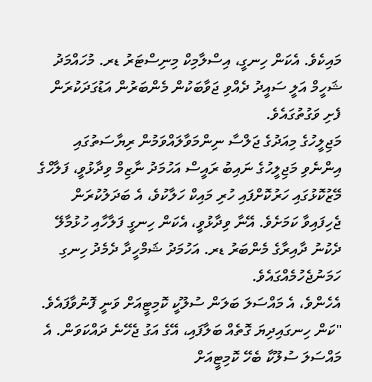މައިކެވެ. އެކަން ހިނގީ، އިސްލާމިކް މިނިސްޓަރު ޑރ. މުހައްމަދު ޝަހީމް އަލީ ސައީދު ދެއްވި ޖަވާބަކުން މެންބަރުން އަޑުގަދަކުރަން ފެށި ވަގުތުގައެވެ.
މަޖިލީހުގެ މިއަދުގެ ޖަލްސާ ނިންމަވާލައްވަމުން ރިޔާސަތުގައި އިންނެވި މަޖިލީހުގެ ނައިބު ރައީސް އަހުމަދު ނާޒިމް ވިދާޅުވީ، ފަލާހްގެ މޭޒުކޮޅުގައި ހަރުކޮށްފައި ހުރި މައިކް ހަލާކުވެ، އެ ބަދަލުކުރަން ޖެހިފައިވާ ކަމަށެވެ. އޭނާ ވިދާޅުވީ، އެކަން ހިނގީ ފަލާހާއި ހުޅުމާލޭ ދެކުނު ދާއިރާގެ މެންބަރު ޑރ. އަހުމަދު ޝަމްހީދާ ދެމެދު ހިނގި ހަމަނުޖެހުމެއްގައެވެ.
އެހެންވެ، އެ މައްސަލަ ބަލަން ސުލޫކީ ކޮމިޓީއަށް ވަނީ ފޮނުވާފައެވެ.
"ކަން ހިނގައިދިޔަ ގޮތެއް ބަލާފައި، އޭގެ އަގު ޖެހޭނެ ދައްކަވަން. އެ މައްސަލަ ސުލޫކާ ބެހޭ ކޮމިޓީއަށް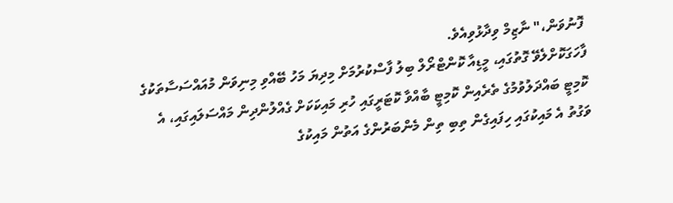ފޮނުވަން،" ނާޒިމް ވިދާޅުވިއެވެ.
ފާހަގަކޮށްލެވޭ ގޮތުގައި، މީޑިއާ ކޮންޓްރޯލް ބިލު ފާސްކުރުމަށް މިދިޔަ މަހު ބޭއްވި މިނިވަން މުއައްސަސާތަކުގެ ކޮމިޓީ ބައްދަލުވުމުގެ ތެރެއިން ކޮމިޓީ ބާއްވާ ކޮޓަރީގައި ހުރި މައިކަކަށް ގެއްލުންދިން މައްސަލައިގައި، އެ ވަގުތު އެ މައިކުގައި ހިފައިގެން ތިބި ތިން މެންބަރުންގެ އަތުން މައިކުގެ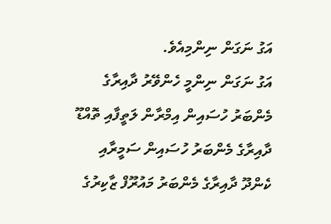އަގު ނަގަން ނިންމިއެވެ.
އަގު ނަގަން ނިންމީ ހެންވޭރު ދާއިރާގެ މެންބަރު ހުސައިން އިމްރާން ލަތީފާއި ތޮއްޑޫ ދާއިރާގެ މެންބަރު ހުސައިން ސަމީރާއި ކެންދޫ ދާއިރާގެ މެންބަރު މައުރޫފް ޒާކިރުގެ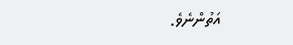އަތުންނެވެ.